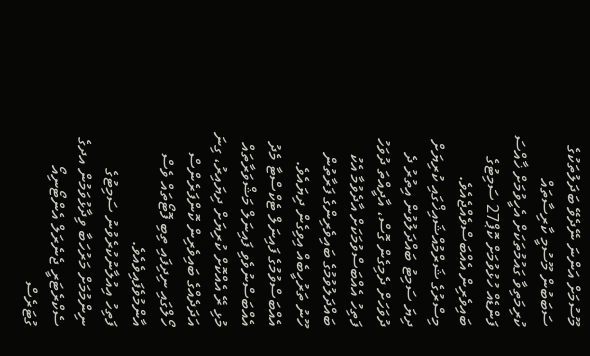މޫސުމަށް އަންނަ ނޭދެވޭ ބަދަލުތަކުގެ ސަބަބުން މޫސުމީ ކާރިސާތައް ކުރިމަތިވާ ގައުމުތަކަށް އެހީވުމަށް ޚާއްސަ ފަންޑެއް ހުޅުވުމަށް ކޮޕް27 ސަމިޓުގެ ބައިވެރިން އެއްބަސްވެއްޖެއެވެ. މިސްރުގެ ޝަރްމުއްޝައިޚްގައި ކުރިޔަށް ދިޔަ ސަމިޓު ބައްދަލުވުން އިތުރު ދެ ދުވަހަށް ދެމިގެން ގޮސް، އާދީއްތަ ދުވަހު ފަތިހު އެއްބަސްވުމަކަށް އާދެވުމާ އެކު ބައްދަލުވުމުގެ ބައިވެރިންގެ ފަރާތުން ހޫނު ތަރުހީބެއް އިވިގެން ދިޔައެވެ. އެއްބަސްވުމުގެ ފައިނަލް ޓެކްސްޓާ މެދު އެއްބަސްނުވެވި ފައިނަލް މަޝްވަރާތައް މުޅި ރޭ އެއްކޮށް ކުރިޔަށް ދިޔައިރު، ގިނަ އަދަދެއްގެ ބައިވެރިން ކޮންފަރެންސް ހޯލްގައި ނިދިފައި ތިބި ފޮޓޯތައް ވެސް އާންމުވެފައިވެއެވެ.
ފަތިހު އިއުލާނުކުރެވުނު ސަމިޓުގެ ނިންމުމަށް މަރުހަބާ ވިދާޅުވަމުން އދގެ ސެކްރެޓަރީ ޖެނެރަލް އެންޓޯނިއޯ ގުޓަރެސް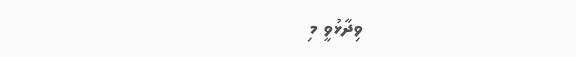ވިދާޅުވީ މި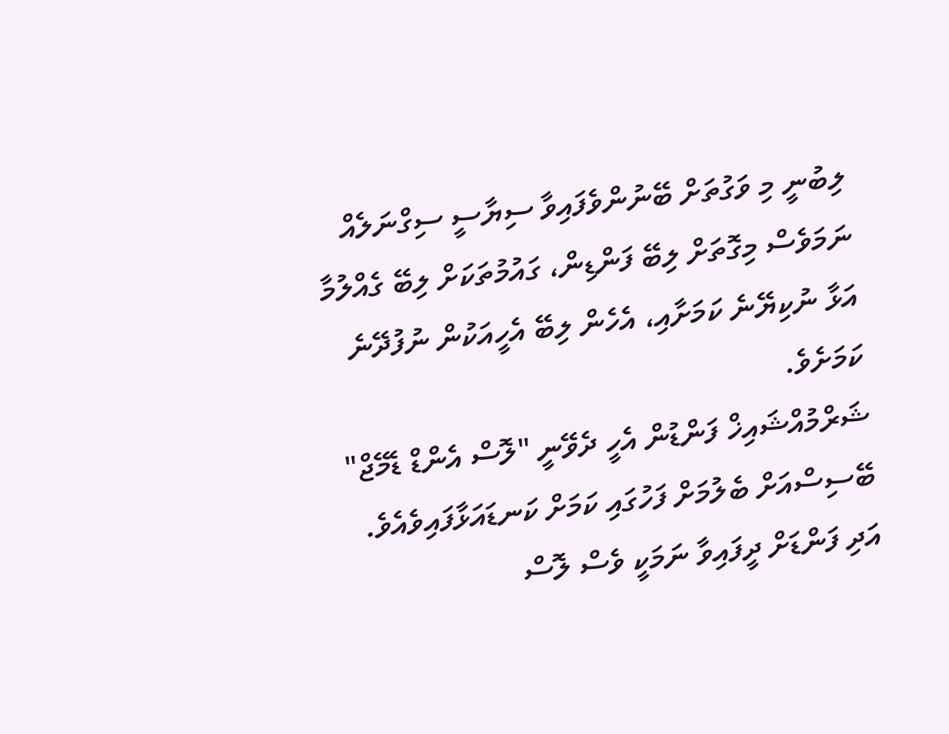ލިބުނީ މި ވަގުތަށް ބޭނުންވެފައިވާ ސިޔާސީ ސިގްނަލެއް ނަމަވެސް މިގޮތަށް ލިބޭ ފަންޑިން، ގައުމުތަކަށް ލިބޭ ގެއްލުމާ އަޅާ ނުކިޔޭނެ ކަމަށާއި، އެހެން ލިބޭ އެހީއަކުން ނުފުދޭނެ ކަމަށެވެ.
ޝަރްމުއްޝައިޚް ފަންޑުން އެހީ ދެވޭނީ "ލޮސް އެންޑް ޑެމޭޖް" ބޭސިސްއަށް ބެލުމަށް ފަހުގައި ކަމަށް ކަނޑައަޅާފައިވެއެވެ. އަދި ފަންޑަށް ދީފައިވާ ނަމަކީ ވެސް ލޮސް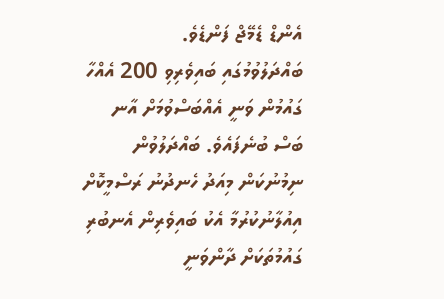އެންޑް ޑެމޭޖް ފަންޑެވެ.
ބައްދަލުވުމުގައި ބައިވެރިވި 200 އެއްހާ ގައުމުން ވަނީ އެއްބަސްވުމަށް އާނ ބަސް ބުނެފައެވެ. ބައްދަލުވުން ނިމުނުކަން މިއަދު ހެނދުނު ރަސްމީކޮށް އިއުލާނުކުރުމާ އެކު ބައިވެރިން އެނބުރި ގައުމުތަކަށް ދާންވަނީ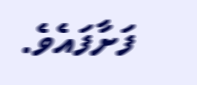ފަށާފައެވެ.